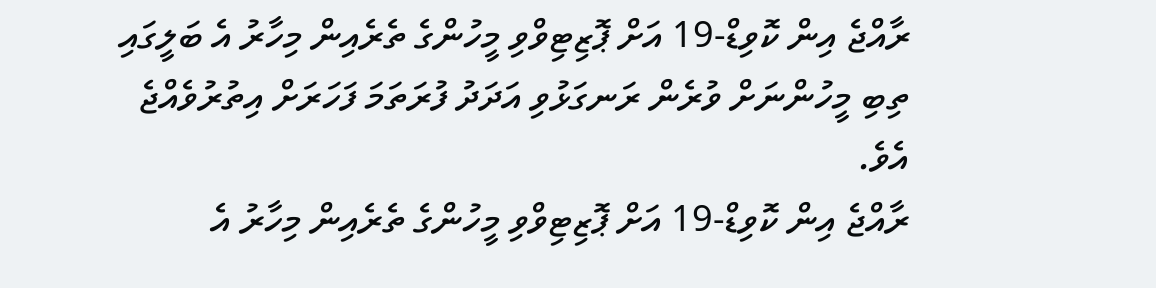ރާއްޖެ އިން ކޮވިޑް-19 އަށް ޕޮޒިޓިވްވި މީހުންގެ ތެރެއިން މިހާރު އެ ބަލީގައި ތިބި މީހުންނަށް ވުރެން ރަނގަޅުވި އަދަދު ފުރަތަމަ ފަހަރަށް އިތުރުވެއްޖެ އެވެ.
ރާއްޖެ އިން ކޮވިޑް-19 އަށް ޕޮޒިޓިވްވި މީހުންގެ ތެރެއިން މިހާރު އެ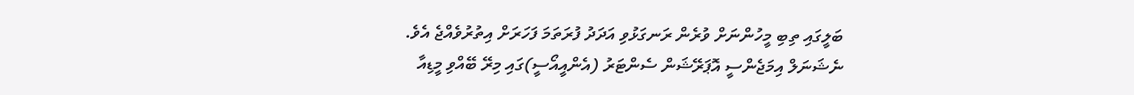ބަލީގައި ތިބި މީހުންނަށް ވުރެން ރަނގަޅުވި އަދަދު ފުރަތަމަ ފަހަރަށް އިތުރުވެއްޖެ އެވެ.
ނެޝަނަލް އިމަޖެންސީ އޮޕަރޭޝަން ސެންޓަރު (އެންއީއޯސީ)ގައި މިރޭ ބޭއްވި މީޑިއާ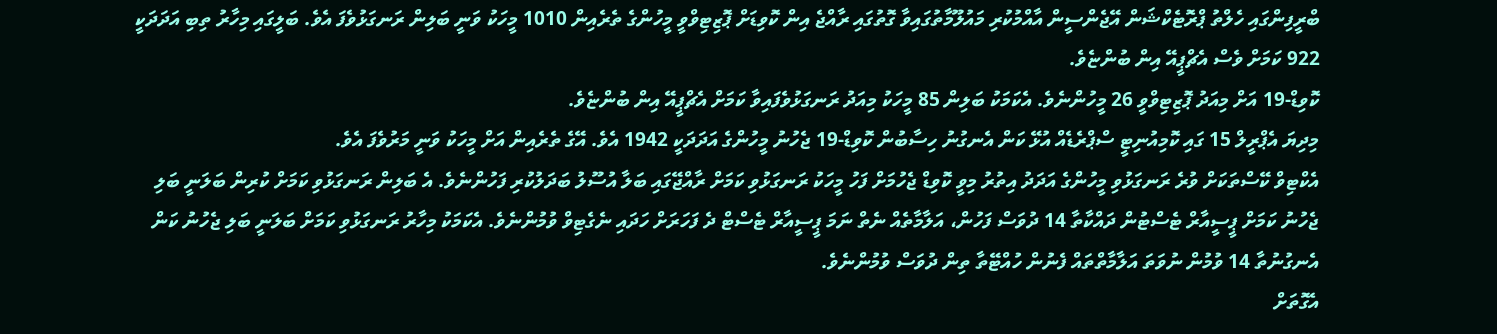ބްރީފިންގައި ހެލްތު ޕްރޮޓެކްޝަން އޭޖެންސީން އާއްމުކުރި މައުލޫމާތުގައިވާ ގޮތުގައި ރާއްޖެ އިން ކޮވިޑަށް ޕޮޒިޓިވްވީ މީހުންގެ ތެރެއިން 1010 މީހަކު ވަނީ ބަލިން ރަނގަޅުވެފަ އެވެ. ބަލީގައި މިހާރު ތިބި އަދަދަކީ 922 ކަމަށް ވެސް އެޗްޕީއޭ އިން ބުންޏެވެ.
ކޮވިޑް-19 އަށް މިއަދު ޕޮޒިޓިވްވީ 26 މީހުންނެވެ. އެކަމަކު ބަލިން 85 މީހަކު މިއަދު ރަނގަޅުވެފައިވާ ކަމަށް އެޗްޕީއޭ އިން ބުންޏެވެ.
މިދިޔަ އެޕްރީލް 15 ގައި ކޮމިއުނިޓީ ސްޕްރެޑެއް އުޅޭ ކަން އެނގުނު ހިސާބުން ކޮވިޑް-19 ޖެހުނު މީހުންގެ އަދަދަކީ 1942 އެވެ. އޭގެ ތެރެއިން އަށް މީހަކު ވަނީ މަރުވެފަ އެވެ.
އެކްޓިވް ކޭސްތަކަށް ވުރެ ރަނގަޅުވި މީހުންގެ އަދަދު އިތުރު މިވީ ކޮވިޑް ޖެހުމަށް ފަހު މީހަކު ރަނގަޅުވި ކަމަށް ރާއްޖޭގައި ބަލާ އުސޫލު ބަދަލުކުރި ފަހުންނެވެ. އެ ބަލިން ރަނގަޅުވި ކަމަށް ކުރިން ބަލަނީ ބަލި ޖެހުނު ކަމަށް ޕީސީއާރް ޓެސްޓުން ދައްކާތާ 14 ދުވަސް ފަހުން، އަލާމާތެއް ނެތް ނަމަ ޕީސީއާރް ޓެސްޓް ދެ ފަހަރަށް ހަދައި ނެގެޓިވް ވުމުންނެވެ. އެކަމަކު މިހާރު ރަނގަޅުވި ކަމަށް ބަލަނީ ބަލި ޖެހުނު ކަން އެނގުނުތާ 14 ވުމުން ނުވަތަ އަލާމާތްތައް ފެނުން ހުއްޓޭތާ ތިން ދުވަސް ވުމުންނެވެ.
އެގޮތަށް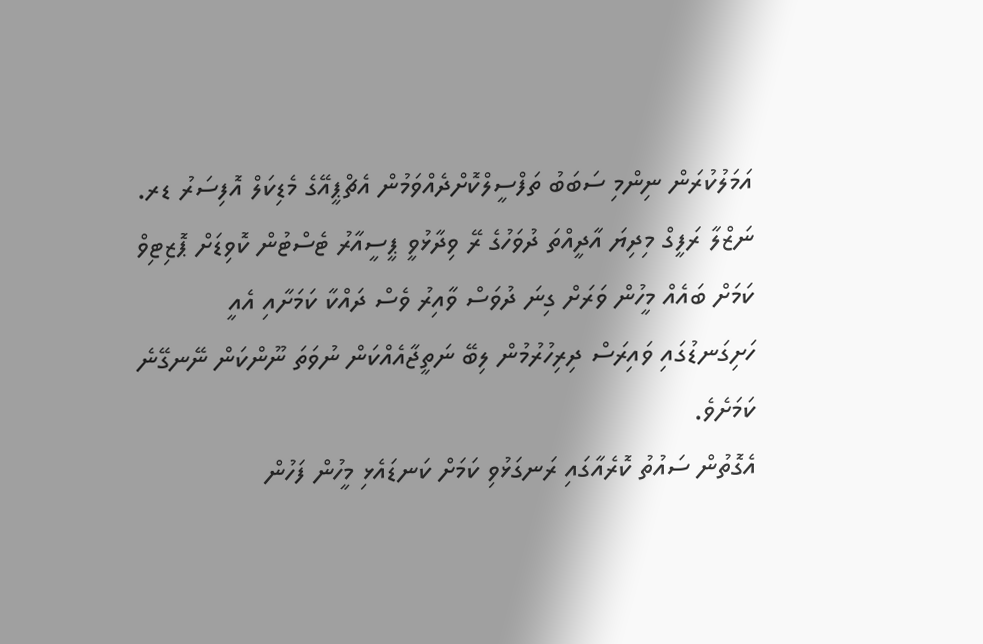އަމަލުކުރަން ނިންމި ސަބަބު ތަފްސީލްކޮށްދެއްވަމުން އެޗްޕީއޭގެ މެޑިކަލް އޮފިސަރު ޑރ. ނަޒްލާ ރަފީގް މިދިޔަ އާދީއްތަ ދުވަހުގެ ރޭ ވިދާޅުވީ ޕީސީއާރު ޓެސްޓުން ކޮވިޑަށް ޕޮޒިޓިވް ކަމަށް ބައެއް މީހުން ވަރަށް ގިނަ ދުވަސް ވާއިރު ވެސް ދައްކާ ކަމަށާއި އެއީ ހަށިގަނޑުގައި ވައިރަސް ދިރިހުރުމުން ލިބޭ ނަތީޖާއެއްކަން ނުވަތަ ނޫންކަން ނޭނގޭނެ ކަމަށެވެ.
އެގޮތުން ސައުތު ކޮރެއާގައި ރަނގަޅުވި ކަމަށް ކަނޑައެޅި މީހުން ފަހުން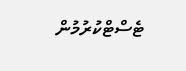ޓެސްޓްކުރުމުން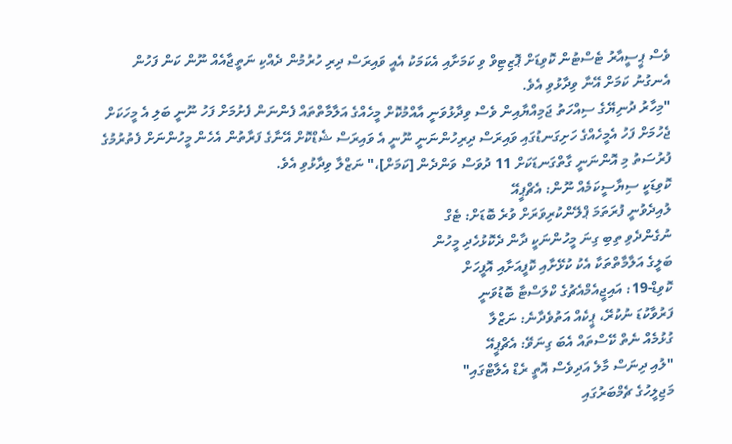ވެސް ޕީސީއާރު ޓެސްޓުން ކޮވިޑަށް ޕޮޒިޓިވް ވި ކަމަށާއި އެކަމަކު އެއީ ވައިރަސް ދިރި ހުރުމުން ދެއްކި ނަތީޖާއެއް ނޫން ކަން ފަހުން އެނގުނު ކަމަށް އޭނާ ވިދާޅުވި އެވެ.
"މިހާރު ދުނިޔޭގެ ސިއްހަތު ޖަމިއްޔާއިން ވެސް ވިދާޅުވަނީ އާއްމުކޮށް މީހެއްގެ އަލާމާތްތައް ފެންނަން ފެށުމަށް ފަހު ނޫނީ ބަލި އެ މީހަކަށް ޖެހުމަށް ފަހު އެމީހެއްގެ ހަށިގަނޑުގައި ވައިރަސް ދިރިހުންނަނީ ނޫނީ އެ ވައިރަސް ޝެޑްކޮށް އޭނާގެ ފަރާތުން އެހެން މީހުންނަށް ފެތުރުމުގެ ފުރުސަތު މި އޮންނަނީ ގާތްގަނޑަކަށް 11 ދުވަސް ވަންދެން [ކަމަށް]،" ނަޒްލާ ވިދާޅުވި އެވެ.
ކޮވިޑަކީ ސިޔާސީކަމެއް ނޫން: އެޗްޕީއޭ
ލުއިދެވުނީ ފުރަތަމަ ޕްލޭންކުރިވަރަށް ވުރެ ބޮޑަށް: ޓެގް
ނުގެންދެވި ތިބި ގިނަ މީހުންނަކީ ދާން ދެކޮޅުހެދި މީހުން
ބަލީގެ އަލާމާތްތަކާ އެކު ކުޅޭށާއި ކޮފީއަށާއި އޮފީހަށް
ކޮވިޑް-19: އައިޖީއެމްއެޗުގެ ކްލަސްޓާ ބޮޑުވަނީ
ފަރުވާކުޑަ ނުކުރޭ، ޕީކެއް އަތުވެދާނެ: ނަޒްލާ
ގުޅުމެއް ނެތް ކޭސްތައް އެބަ ގިނަވޭ: އެޗްޕީއޭ
"ލުއި ދިނަސް މާލެ އަދިވެސް އޮތީ ރެޑް އެލާޓްގައި"
މަޖިލީހުގެ ޗެމްބަރުގައި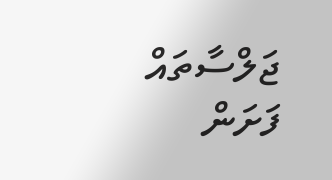ޖަލްސާތައް ފަށަން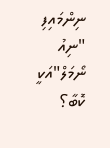ނިންމައިފި
"ނިއު ނޯމަލް"އަކީ ކޮބާ؟